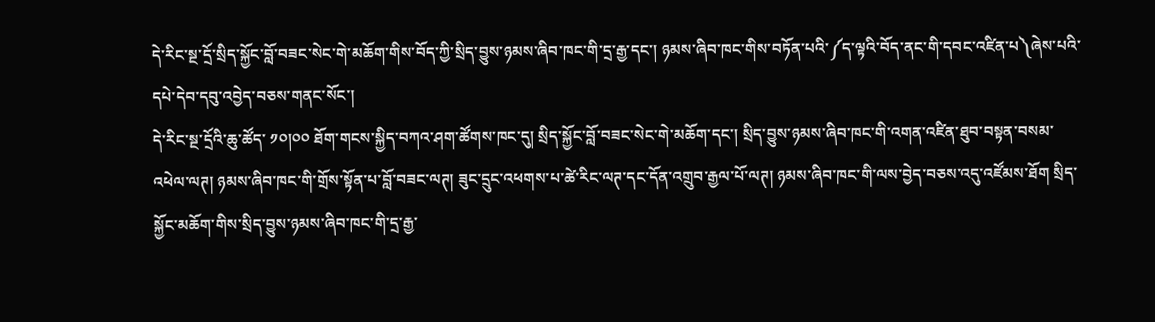དེ་རིང་སྔ་དྲོ་སྲིད་སྐྱོང་བློ་བཟང་སེང་གེ་མཆོག་གིས་བོད་ཀྱི་སྲིད་བྱུས་ཉམས་ཞིབ་ཁང་གི་དྲ་རྒྱ་དང་། ཉམས་ཞིབ་ཁང་གིས་བཏོན་པའི་༼ད་ལྟའི་བོད་ནང་གི་དབང་འཛིན་པ༽ཞེས་པའི་དཔེ་དེབ་དབུ་འབྱེད་བཅས་གནང་སོང་།
དེ་རིང་སྔ་དྲོའི་ཆུ་ཚོད་ ༡༠།༠༠ ཐོག་གངས་སྐྱིད་བཀའ་ཤག་ཚོགས་ཁང་དུ། སྲིད་སྐྱོང་བློ་བཟང་སེང་གེ་མཆོག་དང་། སྲིད་བྱུས་ཉམས་ཞིབ་ཁང་གི་འགན་འཛིན་ཐུབ་བསྟན་བསམ་འཕེལ་ལཊ། ཉམས་ཞིབ་ཁང་གི་གྲོས་སྟོན་པ་བློ་བཟང་ལཊ། ཟུང་དྲུང་འཕགས་པ་ཚེ་རིང་ལཊ་དང་དོན་འགྲུབ་རྒྱལ་པོ་ལཊ། ཉམས་ཞིབ་ཁང་གི་ལས་བྱེད་བཅས་འདུ་འཛོམས་ཐོག སྲིད་སྐྱོང་མཆོག་གིས་སྲིད་བྱུས་ཉམས་ཞིབ་ཁང་གི་དྲ་རྒྱ་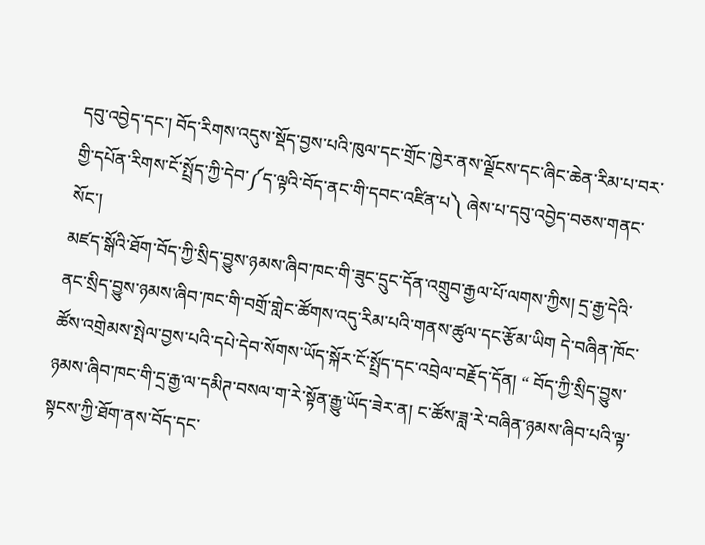དབུ་འབྱེད་དང་། བོད་རིགས་འདུས་སྡོད་བྱས་པའི་ཁུལ་དང་གྲོང་ཁྱེར་ནས་ལྗོངས་དང་ཞིང་ཆེན་རིམ་པ་བར་གྱི་དཔོན་རིགས་ངོ་སྤྲོད་ཀྱི་དེབ་༼ད་ལྟའི་བོད་ནང་གི་དབང་འཛིན་པ༽ ཞེས་པ་དབུ་འབྱེད་བཅས་གནང་སོང་།
མཛད་སྒོའི་ཐོག་བོད་ཀྱི་སྲིད་བྱུས་ཉམས་ཞིབ་ཁང་གི་ཟུང་དྲུང་དོན་འགྲུབ་རྒྱལ་པོ་ལགས་ཀྱིས། དྲ་རྒྱ་དེའི་ནང་སྲིད་བྱུས་ཉམས་ཞིབ་ཁང་གི་བགྲོ་གླེང་ཚོགས་འདུ་རིམ་པའི་གནས་ཚུལ་དང་རྩོམ་ཡིག དེ་བཞིན་ཁོང་ཚོས་འགྲེམས་སྤེལ་བྱས་པའི་དཔེ་དེབ་སོགས་ཡོད་སྐོར་ངོ་སྤྲོད་དང་འབྲེལ་བརྗོད་དོན། “ བོད་ཀྱི་སྲིད་བྱུས་ཉམས་ཞིབ་ཁང་གི་དྲ་རྒྱ་ལ་དམིཊ་བསལ་ག་རེ་སྟོན་རྒྱུ་ཡོད་ཟེར་ན། ང་ཚོས་ཟླ་རེ་བཞིན་ཉམས་ཞིབ་པའི་ལྟ་སྟངས་ཀྱི་ཐོག་ནས་བོད་དང་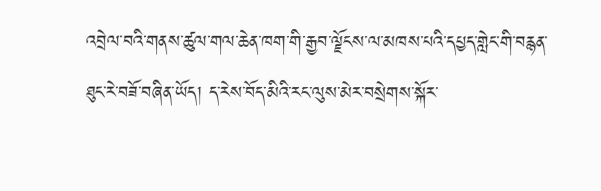འབྲེལ་བའི་གནས་ཚུལ་གལ་ཆེན་ཁག་གི་རྒྱབ་ལྗོངས་ལ་མཁས་པའི་དཔྱད་གླེང་གི་བརྙན་ཐུང་རེ་བཟོ་བཞིན་ཡོད། ད་རེས་བོད་མིའི་རང་ལུས་མེར་བསྲེགས་སྐོར་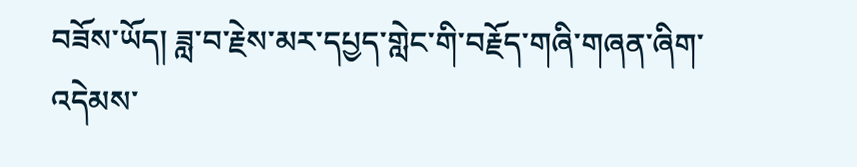བཟོས་ཡོད། ཟླ་བ་རྗེས་མར་དཔྱད་གླེང་གི་བརྗོད་གཞི་གཞན་ཞིག་འདེམས་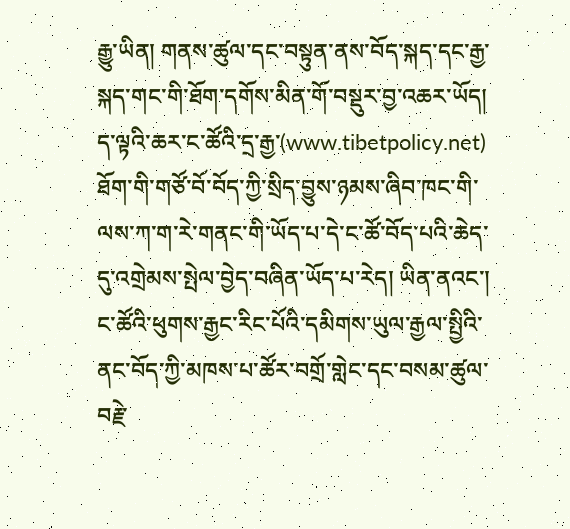རྒྱུ་ཡིན། གནས་ཚུལ་དང་བསྟུན་ནས་བོད་སྐད་དང་རྒྱ་སྐད་གང་གི་ཐོག་དགོས་མིན་གོ་བསྡུར་བྱ་འཆར་ཡོད། ད་ལྟའི་ཆར་ང་ཚོའི་དྲ་རྒྱ་(www.tibetpolicy.net) ཐོག་གི་གཙོ་བོ་བོད་ཀྱི་སྲིད་བྱུས་ཉམས་ཞིབ་ཁང་གི་ལས་ཀ་ག་རེ་གནང་གི་ཡོད་པ་དེ་ང་ཚོ་བོད་པའི་ཆེད་དུ་འགྲེམས་སྤེལ་བྱེད་བཞིན་ཡོད་པ་རེད། ཡིན་ནའང་། ང་ཚོའི་ཕུགས་རྒྱང་རིང་པོའི་དམིགས་ཡུལ་རྒྱལ་སྤྱིའི་ནང་བོད་ཀྱི་མཁས་པ་ཚོར་བགྲོ་གླེང་དང་བསམ་ཚུལ་བརྗེ་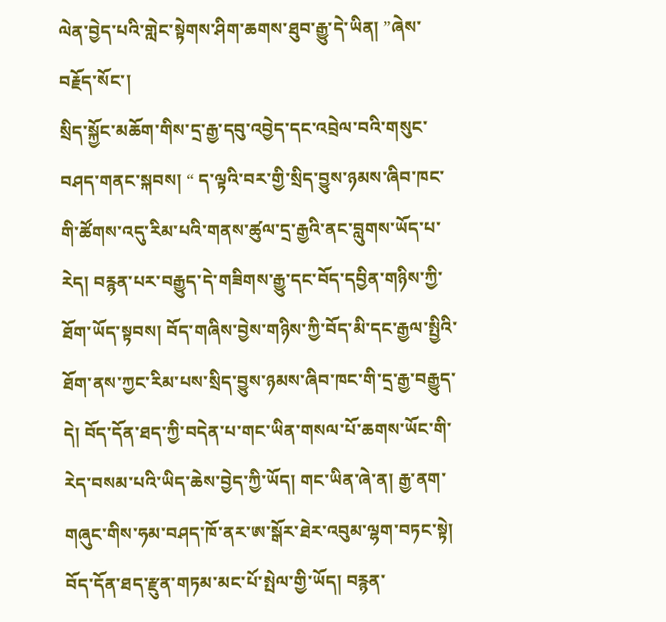ལེན་བྱེད་པའི་གླེང་སྟེགས་ཤིག་ཆགས་ཐུབ་རྒྱུ་དེ་ཡིན། ”ཞེས་བརྗོད་སོང་།
སྲིད་སྐྱོང་མཆོག་གིས་དྲ་རྒྱ་དབུ་འབྱེད་དང་འབྲེལ་བའི་གསུང་བཤད་གནང་སྐབས། “ ད་ལྟའི་བར་གྱི་སྲིད་བྱུས་ཉམས་ཞིབ་ཁང་གི་ཚོགས་འདུ་རིམ་པའི་གནས་ཚུལ་དྲ་རྒྱའི་ནང་བླུགས་ཡོད་པ་རེད། བརྙན་པར་བརྒྱུད་དེ་གཟིགས་རྒྱུ་དང་བོད་དབྱིན་གཉིས་ཀྱི་ཐོག་ཡོད་སྟབས། བོད་གཞིས་བྱེས་གཉིས་ཀྱི་བོད་མི་དང་རྒྱལ་སྤྱིའི་ཐོག་ནས་ཀྱང་རིམ་པས་སྲིད་བྱུས་ཉམས་ཞིབ་ཁང་གི་དྲ་རྒྱ་བརྒྱུད་དེ། བོད་དོན་ཐད་ཀྱི་བདེན་པ་གང་ཡིན་གསལ་པོ་ཆགས་ཡོང་གི་རེད་བསམ་པའི་ཡིད་ཆེས་བྱེད་ཀྱི་ཡོད། གང་ཡིན་ཞེ་ན། རྒྱ་ནག་གཞུང་གིས་ཧམ་བཤད་ཁོ་ནར་ཨ་སྒོར་ཐེར་འབུམ་ལྷག་བཏང་སྟེ། བོད་དོན་ཐད་རྫུན་གཏམ་མང་པོ་སྤེལ་གྱི་ཡོད། བརྙན་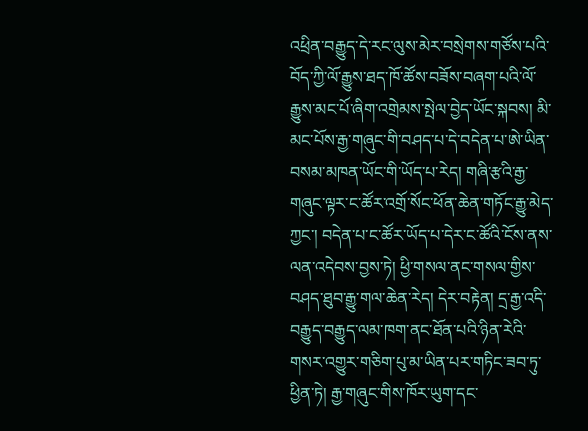འཕྲིན་བརྒྱུད་དེ་རང་ལུས་མེར་བསྲེགས་གཙོས་པའི་བོད་ཀྱི་ལོ་རྒྱུས་ཐད་ཁོ་ཚོས་བཟོས་བཞག་པའི་ལོ་རྒྱུས་མང་པོ་ཞིག་འགྲེམས་སྤེལ་བྱེད་ཡོང་སྐབས། མི་མང་པོས་རྒྱ་གཞུང་གི་བཤད་པ་དེ་བདེན་པ་ཨེ་ཡིན་བསམ་མཁན་ཡོང་གི་ཡོད་པ་རེད། གཞི་རྩའི་རྒྱ་གཞུང་ལྟར་ང་ཚོར་འགྲོ་སོང་ཕོན་ཆེན་གཏོང་རྒྱུ་མེད་ཀྱང་། བདེན་པ་ང་ཚོར་ཡོད་པ་དེར་ང་ཚོའི་ངོས་ནས་ལན་འདེབས་བྱས་ཏེ། ཕྱི་གསལ་ནང་གསལ་གྱིས་བཤད་ཐུབ་རྒྱུ་གལ་ཆེན་རེད། དེར་བརྟེན། དྲ་རྒྱ་འདི་བརྒྱུད་བརྒྱུད་ལམ་ཁག་ནང་ཐོན་པའི་ཉིན་རེའི་གསར་འགྱུར་གཅིག་པུ་མ་ཡིན་པར་གཏིང་ཟབ་ཏུ་ཕྱིན་ཏེ། རྒྱ་གཞུང་གིས་ཁོར་ཡུག་དང་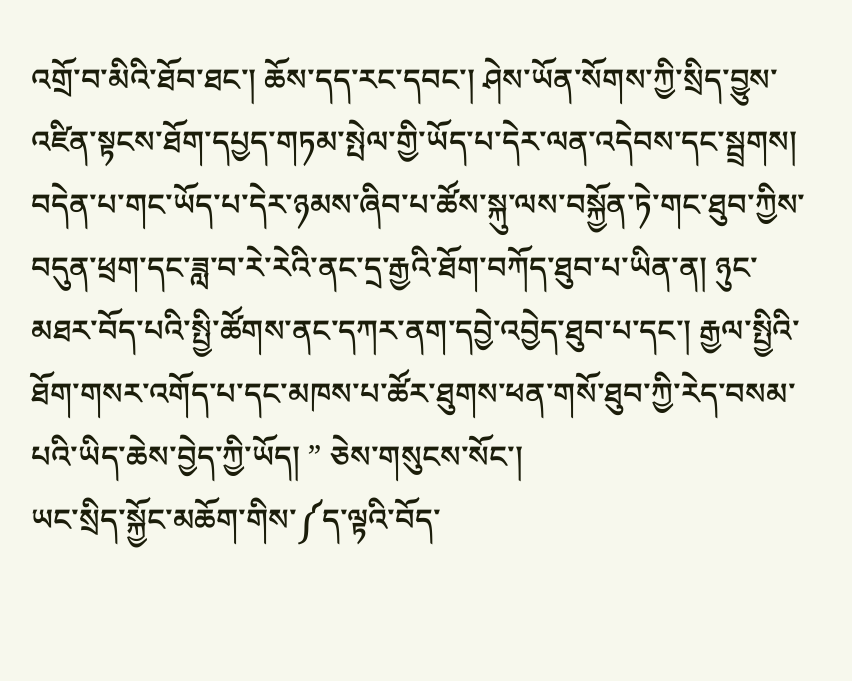འགྲོ་བ་མིའི་ཐོབ་ཐང་། ཆོས་དད་རང་དབང་། ཤེས་ཡོན་སོགས་ཀྱི་སྲིད་བྱུས་འཛིན་སྟངས་ཐོག་དཔྱད་གཏམ་སྤེལ་གྱི་ཡོད་པ་དེར་ལན་འདེབས་དང་སྦྲགས། བདེན་པ་གང་ཡོད་པ་དེར་ཉམས་ཞིབ་པ་ཚོས་སྐུ་ལས་བསྐྱོན་ཏེ་གང་ཐུབ་ཀྱིས་བདུན་ཕྲག་དང་ཟླ་བ་རེ་རེའི་ནང་དྲ་རྒྱའི་ཐོག་བཀོད་ཐུབ་པ་ཡིན་ན། ཉུང་མཐར་བོད་པའི་སྤྱི་ཚོགས་ནང་དཀར་ནག་དབྱེ་འབྱེད་ཐུབ་པ་དང་། རྒྱལ་སྤྱིའི་ཐོག་གསར་འགོད་པ་དང་མཁས་པ་ཚོར་ཐུགས་ཕན་གསོ་ཐུབ་ཀྱི་རེད་བསམ་པའི་ཡིད་ཆེས་བྱེད་ཀྱི་ཡོད། ” ཅེས་གསུངས་སོང་།
ཡང་སྲིད་སྐྱོང་མཆོག་གིས་༼ད་ལྟའི་བོད་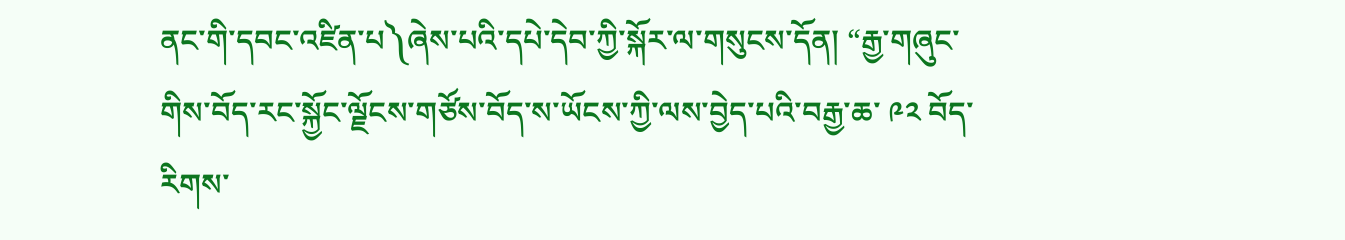ནང་གི་དབང་འཛིན་པ༽ཞེས་པའི་དཔེ་དེབ་ཀྱི་སྐོར་ལ་གསུངས་དོན། “རྒྱ་གཞུང་གིས་བོད་རང་སྐྱོང་ལྗོངས་གཙོས་བོད་ས་ཡོངས་ཀྱི་ལས་བྱེད་པའི་བརྒྱ་ཆ་ ༩༢ བོད་རིགས་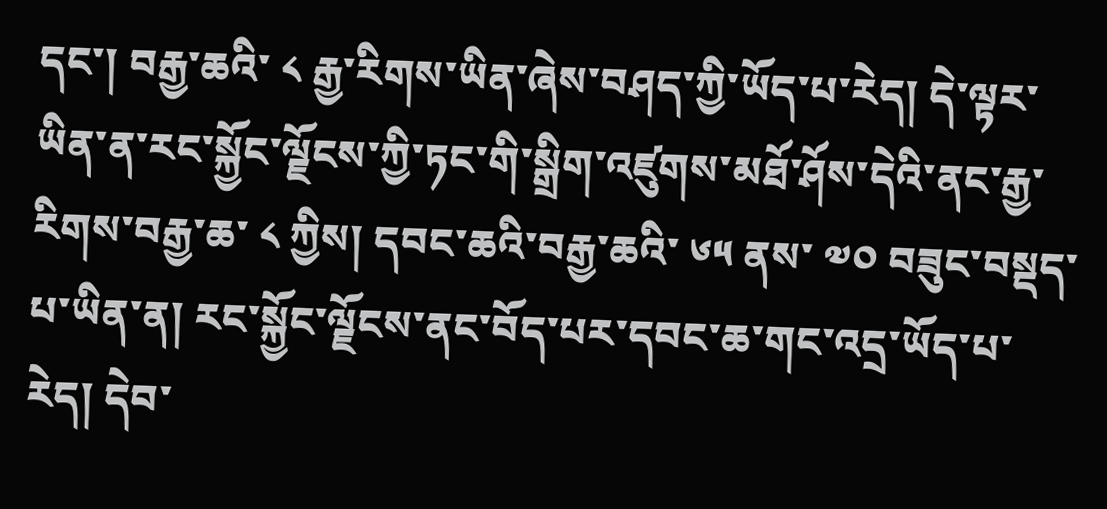དང་། བརྒྱ་ཆའི་ ༨ རྒྱ་རིགས་ཡིན་ཞེས་བཤད་ཀྱི་ཡོད་པ་རེད། དེ་ལྟར་ཡིན་ན་རང་སྐྱོང་ལྗོངས་ཀྱི་ཏང་གི་སྒྲིག་འཛུགས་མཐོ་ཤོས་དེའི་ནང་རྒྱ་རིགས་བརྒྱ་ཆ་ ༨ ཀྱིས། དབང་ཆའི་བརྒྱ་ཆའི་ ༦༥ ནས་ ༧༠ བཟུང་བསྡད་པ་ཡིན་ན། རང་སྐྱོང་ལྗོངས་ནང་བོད་པར་དབང་ཆ་གང་འདྲ་ཡོད་པ་རེད། དེབ་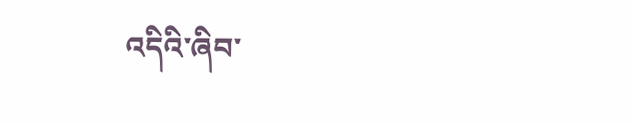འདིའི་ཞིབ་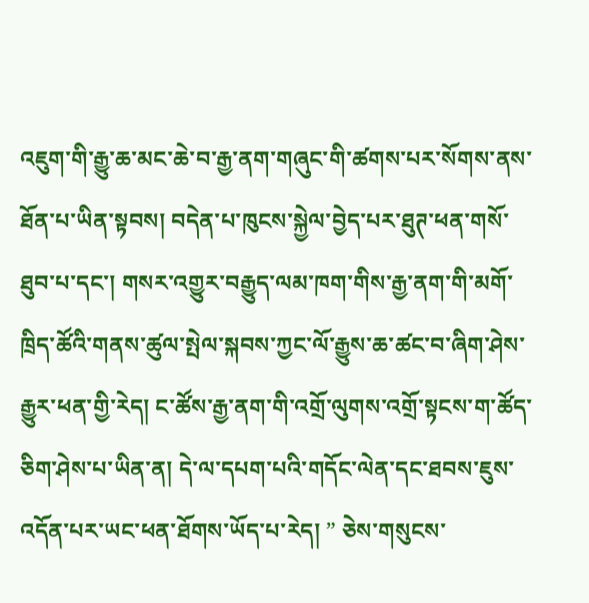འཇུག་གི་རྒྱུ་ཆ་མང་ཆེ་བ་རྒྱ་ནག་གཞུང་གི་ཚགས་པར་སོགས་ནས་ཐོན་པ་ཡིན་སྟབས། བདེན་པ་ཁུངས་སྐྱེལ་བྱེད་པར་ཐུཊ་ཕན་གསོ་ཐུབ་པ་དང་། གསར་འགྱུར་བརྒྱུད་ལམ་ཁག་གིས་རྒྱ་ནག་གི་མགོ་ཁྲིད་ཚོའི་གནས་ཚུལ་སྤེལ་སྐབས་ཀྱང་ལོ་རྒྱུས་ཆ་ཚང་བ་ཞིག་ཤེས་རྒྱུར་ཕན་གྱི་རེད། ང་ཚོས་རྒྱ་ནག་གི་འགྲོ་ལུགས་འགྲོ་སྟངས་ག་ཚོད་ཅིག་ཤེས་པ་ཡིན་ན། དེ་ལ་དཔག་པའི་གདོང་ལེན་དང་ཐབས་ཇུས་འདོན་པར་ཡང་ཕན་ཐོགས་ཡོད་པ་རེད། ” ཅེས་གསུངས་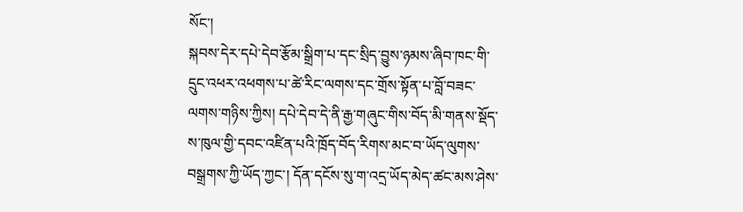སོང་།
སྐབས་དེར་དཔེ་དེབ་རྩོམ་སྒྲིག་པ་དང་སྲིད་བྱུས་ཉམས་ཞིབ་ཁང་གི་དྲུང་འཕར་འཕགས་པ་ཚེ་རིང་ལགས་དང་གྲོས་སྟོན་པ་བློ་བཟང་ལགས་གཉིས་ཀྱིས། དཔེ་དེབ་དེ་ནི་རྒྱ་གཞུང་གིས་བོད་མི་གནས་སྡོད་ས་ཁུལ་གྱི་དབང་འཛིན་པའི་ཁྲོད་བོད་རིགས་མང་བ་ཡོད་ལུགས་བསྒྲགས་ཀྱི་ཡོད་ཀྱང་། དོན་དངོས་སུ་ག་འདྲ་ཡོད་མེད་ཚང་མས་ཤེས་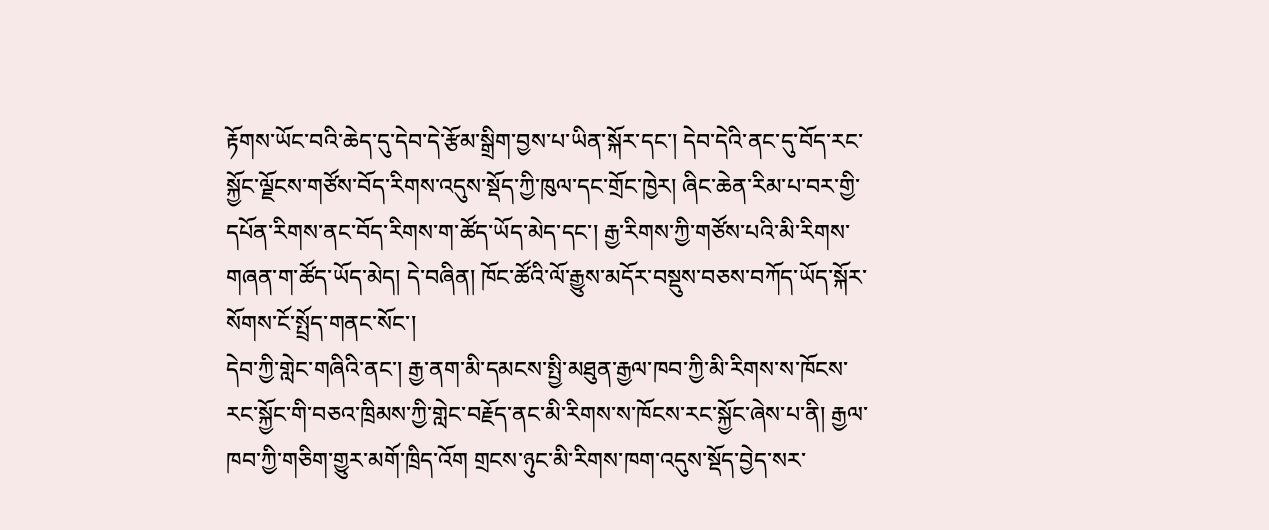རྟོགས་ཡོང་བའི་ཆེད་དུ་དེབ་དེ་རྩོམ་སྒྲིག་བྱས་པ་ཡིན་སྐོར་དང་། དེབ་དེའི་ནང་དུ་བོད་རང་སྐྱོང་ལྗོངས་གཙོས་བོད་རིགས་འདུས་སྡོད་ཀྱི་ཁུལ་དང་གྲོང་ཁྱེར། ཞིང་ཆེན་རིམ་པ་བར་གྱི་དཔོན་རིགས་ནང་བོད་རིགས་ག་ཚོད་ཡོད་མེད་དང་། རྒྱ་རིགས་ཀྱི་གཙོས་པའི་མི་རིགས་གཞན་ག་ཚོད་ཡོད་མེད། དེ་བཞིན། ཁོང་ཚོའི་ལོ་རྒྱུས་མདོར་བསྡུས་བཅས་བཀོད་ཡོད་སྐོར་སོགས་ངོ་སྤྲོད་གནང་སོང་།
དེབ་ཀྱི་གླེང་གཞིའི་ནང་། རྒྱ་ནག་མི་དམངས་སྤྱི་མཐུན་རྒྱལ་ཁབ་ཀྱི་མི་རིགས་ས་ཁོངས་རང་སྐྱོང་གི་བཅའ་ཁྲིམས་ཀྱི་གླེང་བརྗོད་ནང་མི་རིགས་ས་ཁོངས་རང་སྐྱོང་ཞེས་པ་ནི། རྒྱལ་ཁབ་ཀྱི་གཅིག་གྱུར་མགོ་ཁྲིད་འོག གྲངས་ཉུང་མི་རིགས་ཁག་འདུས་སྡོད་བྱེད་སར་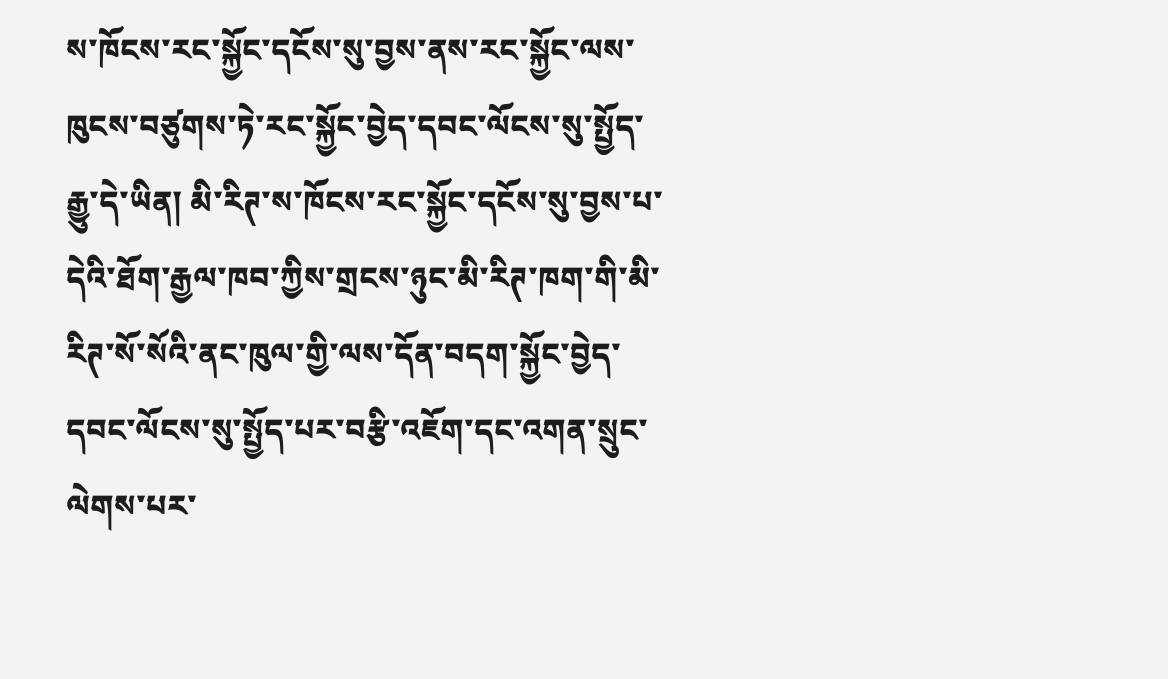ས་ཁོངས་རང་སྐྱོང་དངོས་སུ་བྱས་ནས་རང་སྐྱོང་ལས་ཁུངས་བཙུགས་ཏེ་རང་སྐྱོང་བྱེད་དབང་ལོངས་སུ་སྤྱོད་རྒྱུ་དེ་ཡིན། མི་རིཊ་ས་ཁོངས་རང་སྐྱོང་དངོས་སུ་བྱས་པ་དེའི་ཐོག་རྒྱལ་ཁབ་ཀྱིས་གྲངས་ཉུང་མི་རིཊ་ཁག་གི་མི་རིཊ་སོ་སོའི་ནང་ཁུལ་གྱི་ལས་དོན་བདག་སྐྱོང་བྱེད་དབང་ལོངས་སུ་སྤྱོད་པར་བརྩི་འཇོག་དང་འགན་སྲུང་ལེགས་པར་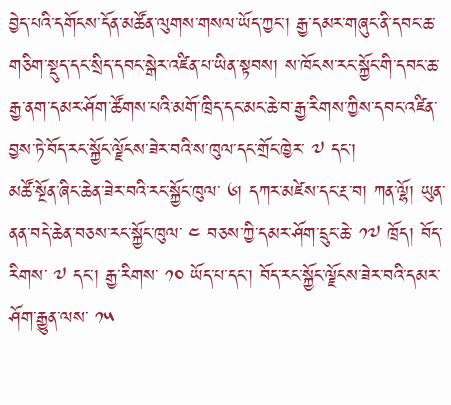བྱེད་པའི་དགོངས་དོན་མཚོན་ལུགས་གསལ་ཡོད་ཀྱང་། རྒྱ་དམར་གཞུང་ནི་དབང་ཆ་གཅིག་སྡུད་དང་སྲིད་དབང་སྒེར་འཛིན་པ་ཡིན་སྟབས། ས་ཁོངས་རང་སྐྱོང་གི་དབང་ཆ་རྒྱ་ནག་དམར་ཤོག་ཚོགས་པའི་མགོ་ཁྲིད་དང་མང་ཆེ་བ་རྒྱ་རིགས་ཀྱིས་དབང་འཛིན་བྱས་ཏེ་བོད་རང་སྐྱོང་ལྗོངས་ཟེར་བའི་ས་ཁུལ་དང་གྲོང་ཁྱེར་ ༧ དང་།
མཚོ་སྔོན་ཞིང་ཆེན་ཟེར་བའི་རང་སྐྱོང་ཁུལ་ ༦། དཀར་མཛེས་དང་རྔ་བ། ཀན་ལྷོ། ཡུན་ནན་བདེ་ཆེན་བཅས་རང་སྐྱོང་ཁུལ་ ༤ བཅས་ཀྱི་དམར་ཤོག་དྲུང་ཆེ་ ༡༧ ཁྲོད། བོད་རིགས་ ༧ དང་། རྒྱ་རིགས་ ༡༠ ཡོད་པ་དང་། བོད་རང་སྐྱོང་ལྗོངས་ཟེར་བའི་དམར་ཤོག་རྒྱུན་ལས་ ༡༥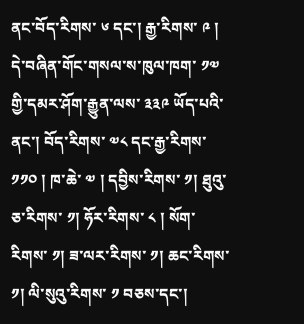ནང་བོད་རིགས་ ༦ དང་། རྒྱ་རིགས་ ༩ ། དེ་བཞིན་གོང་གསལ་ས་ཁུལ་ཁག་ ༡༧ གྱི་དམར་ཤོག་རྒྱུན་ལས་ ༣༣༩ ཡོད་པའི་ནང་། བོད་རིགས་ ༧༨ དང་རྒྱ་རིགས་ ༡༡༠ ། ཁ་ཆེ་ ༧ ། དབྱིས་རིགས་ ༡། ཐུའུ་ཅ་རིགས་ ༡། ཧོར་རིགས་ ༨ ། སོག་རིགས་ ༡། ཟ་ལར་རིགས་ ༡། ཆང་རིགས་ ༡། ལི་སུའུ་རིགས་ ༡ བཅས་དང་།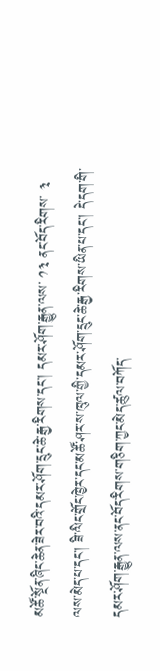མཚོ་སྔོན་ཞིང་ཆེན་ཟེར་བའི་དམར་ཤོག་དྲུང་ཆེ་རྒྱ་རིགས་དང་། དམར་ཤོག་རྒྱུན་ལས་ ༡༣ ནང་བོད་རིགས་ ༣ ལས་མེད་པ་དང་། ཟི་ལིང་གྲོང་ཁྱེར་དང་མཚོ་ཤར་ས་ཁུལ་གྱི་དམར་ཤོག་དྲུང་ཆེ་རྒྱ་རིགས་ཡིན་པ་དང་། དེ་དག་གི་དམར་ཤོག་རྒྱུན་ལས་ནང་བོད་རིགས་གཅིག་ཀྱང་མེད་ཚུལ་བཀོད་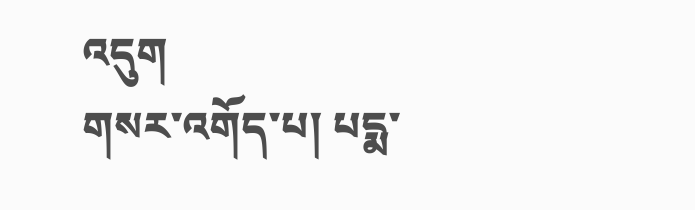འདུག
གསར་འགོད་པ། པདྨ་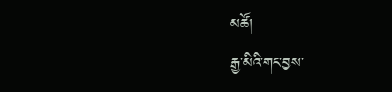མཚོ།
རྒྱ་མིའི་གང་བྱས་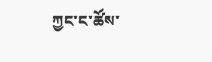ཀྱང་ང་ཚོས་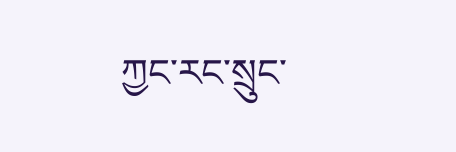ཀྱང་རང་སྲུང་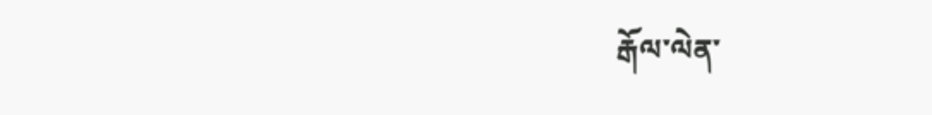རྒོལ་ལེན་